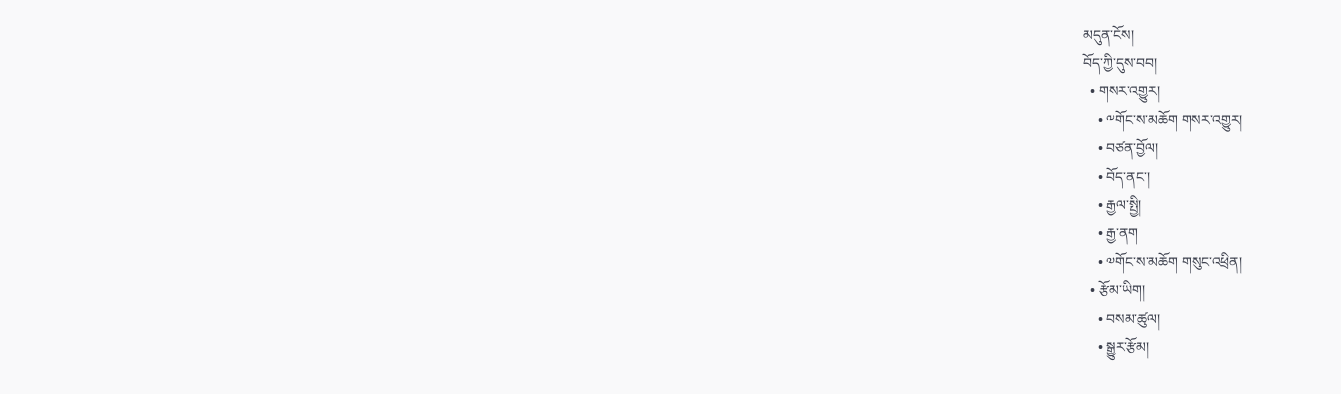མདུན་ངོས།
བོད་ཀྱི་དུས་བབ།
  • གསར་འགྱུར།
    • ༸གོང་ས་མཆོག གསར་འགྱུར།
    • བཙན་བྱོལ།
    • བོད་ནང་།
    • རྒྱལ་སྤྱི།
    • རྒྱ་ནག
    • ༧གོང་ས་མཆོག གསུང་འཕྲིན།
  • རྩོམ་ཡིག།
    • བསམ་ཚུལ།
    • སྒྱུར་རྩོམ།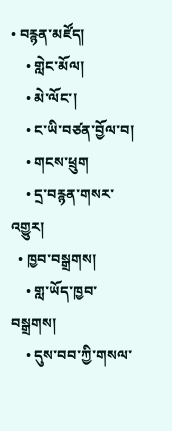• བརྙན་མཛོད།
    • གླེང་མོལ།
    • མེ་ལོང་།
    • ང་ཡི་བཙན་བྱོལ་བ།
    • གངས་ཕྲུག
    • དྲ་བརྙན་གསར་འགྱུར།
  • ཁྱབ་བསྒྲགས།
    • གླ་ཡོད་ཁྱབ་བསྒྲགས།
    • དུས་བབ་ཀྱི་གསལ་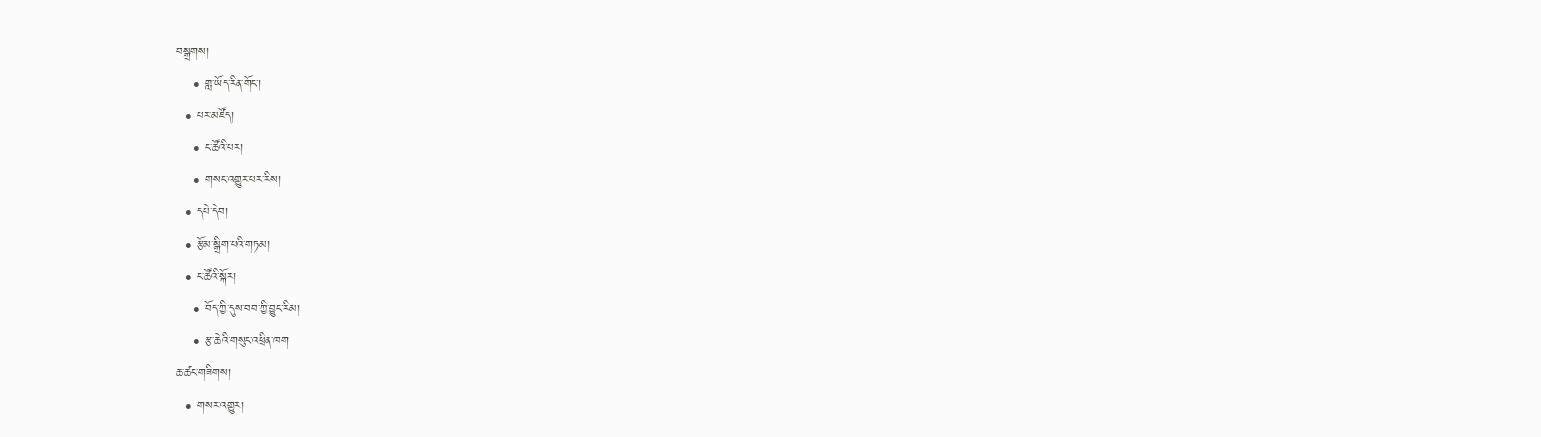བསྒྲགས།
    • གླ་ཡོད་རིན་གོང་།
  • པར་མཛོད།
    • ང་ཚོའི་པར།
    • གསང་འགྱུར་པར་རིས།
  • དཔེ་དེབ།
  • རྩོམ་སྒྲིག་པའི་གཏམ།
  • ང་ཚོའི་སྐོར།
    • བོད་ཀྱི་དུས་བབ་ཀྱི་བྱུང་རིམ།
    • རྩ་ཆེའི་གསུང་འཕྲིན་ཁག
ཆ་ཚང་གཟིགས།
  • གསར་འགྱུར།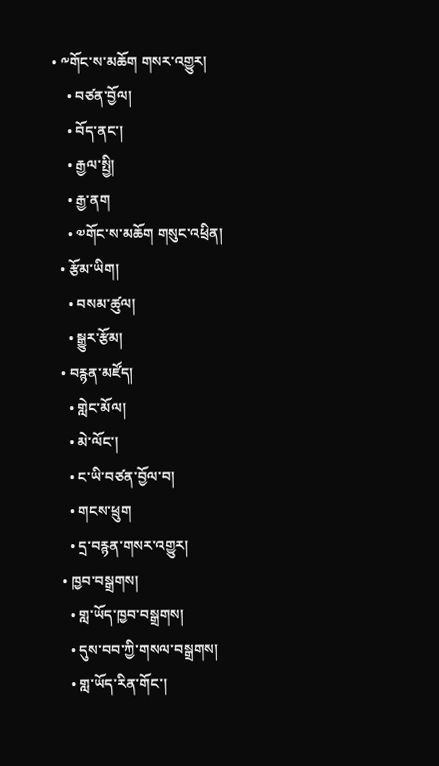• ༸གོང་ས་མཆོག གསར་འགྱུར།
    • བཙན་བྱོལ།
    • བོད་ནང་།
    • རྒྱལ་སྤྱི།
    • རྒྱ་ནག
    • ༧གོང་ས་མཆོག གསུང་འཕྲིན།
  • རྩོམ་ཡིག།
    • བསམ་ཚུལ།
    • སྒྱུར་རྩོམ།
  • བརྙན་མཛོད།
    • གླེང་མོལ།
    • མེ་ལོང་།
    • ང་ཡི་བཙན་བྱོལ་བ།
    • གངས་ཕྲུག
    • དྲ་བརྙན་གསར་འགྱུར།
  • ཁྱབ་བསྒྲགས།
    • གླ་ཡོད་ཁྱབ་བསྒྲགས།
    • དུས་བབ་ཀྱི་གསལ་བསྒྲགས།
    • གླ་ཡོད་རིན་གོང་།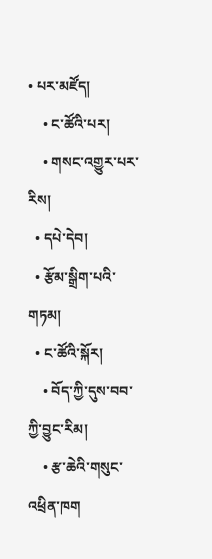• པར་མཛོད།
    • ང་ཚོའི་པར།
    • གསང་འགྱུར་པར་རིས།
  • དཔེ་དེབ།
  • རྩོམ་སྒྲིག་པའི་གཏམ།
  • ང་ཚོའི་སྐོར།
    • བོད་ཀྱི་དུས་བབ་ཀྱི་བྱུང་རིམ།
    • རྩ་ཆེའི་གསུང་འཕྲིན་ཁག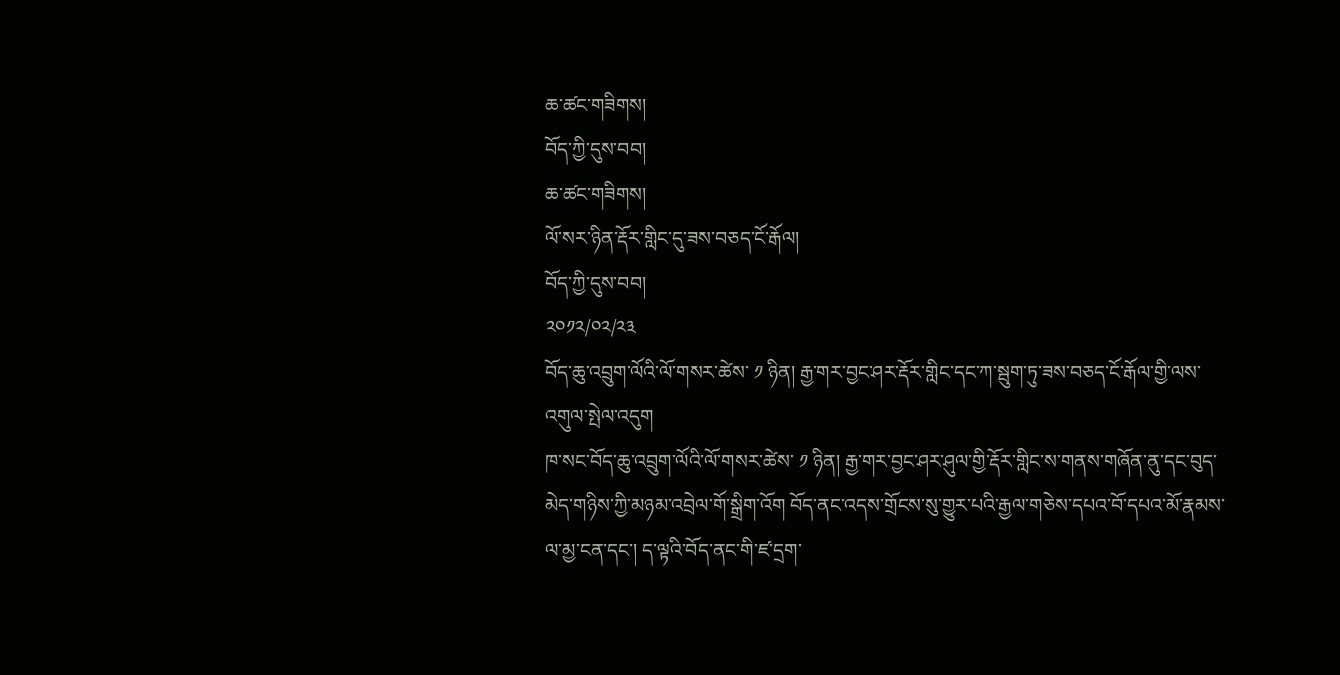ཆ་ཚང་གཟིགས།
བོད་ཀྱི་དུས་བབ།
ཆ་ཚང་གཟིགས།
ལོ་སར་ཉིན་རྡོར་གླིང་དུ་ཟས་བཅད་ངོ་རྒོལ།
བོད་ཀྱི་དུས་བབ།
༢༠༡༢/༠༢/༢༣
བོད་ཆུ་འབྲུག་ལོའི་ལོ་གསར་ཚེས་ ༡ ཉིན། རྒྱ་གར་བྱང་ཤར་རྡོར་གླིང་དང་ཀ་སྦུག་ཏུ་ཟས་བཅད་ངོ་རྒོལ་གྱི་ལས་འགུལ་སྤེལ་འདུག
ཁ་སང་བོད་ཆུ་འབྲུག་ལོའི་ལོ་གསར་ཚེས་ ༡ ཉིན། རྒྱ་གར་བྱང་ཤར་ཤུལ་གྱི་རྡོར་གླིང་ས་གནས་གཞོན་ནུ་དང་བུད་མེད་གཉིས་ཀྱི་མཉམ་འབྲེལ་གོ་སྒྲིག་འོག བོད་ནང་འདས་གྲོངས་སུ་གྱུར་པའི་རྒྱལ་གཅེས་དཔའ་བོ་དཔའ་མོ་རྣམས་ལ་མྱ་ངན་དང་། ད་ལྟའི་བོད་ནང་གི་ཛ་དྲག་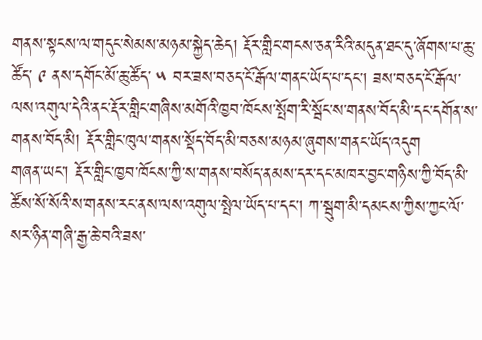གནས་སྟངས་ལ་གདུང་སེམས་མཉམ་སྐྱེད་ཆེད། རྡོར་གླིང་གངས་ཅན་རིའི་མདུན་ཐང་དུ་ཞོགས་པ་ཆུ་ཚོད་ ༩ ནས་དགོང་མོ་ཆུ་ཚོད་ ༥ བར་ཟས་བཅད་ངོ་རྒོལ་གནང་ཡོད་པ་དང་། ཟས་བཅད་ངོ་རྒོལ་ལས་འགུལ་དེའི་ནང་རྡོར་གླིང་གཞིས་མགོའི་ཁྱབ་ཁོངས་སྤོག་རི་སྦོང་ས་གནས་བོད་མི་དང་དགོན་ས་གནས་བོད་མི། རྡོར་གླིང་ཁུལ་གནས་སྡོད་བོད་མི་བཅས་མཉམ་ཞུགས་གནང་ཡོད་འདུག
གཞན་ཡང་། རྡོར་གླིང་ཁྱབ་ཁོངས་ཀྱི་ས་གནས་བསོད་ནམས་དར་དང་མཁར་བྱང་གཉིས་ཀྱི་བོད་མི་ཚོས་སོ་སོའི་ས་གནས་རང་ནས་ལས་འགུལ་སྤེལ་ཡོད་པ་དང་། ཀ་སྦུག་མི་དམངས་ཀྱིས་ཀྱང་ལོ་སར་ཉིན་གཞི་རྒྱ་ཆེ་བའི་ཟས་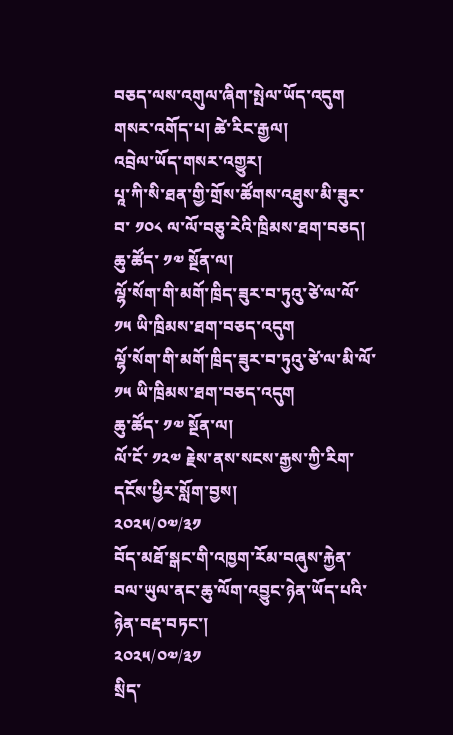བཅད་ལས་འགུལ་ཞིག་སྤེལ་ཡོད་འདུག
གསར་འགོད་པ། ཚེ་རིང་རྒྱལ།
འབྲེལ་ཡོད་གསར་འགྱུར།
པཱ་ཀི་སི་ཐན་གྱི་གྲོས་ཚོགས་འཐུས་མི་ཟུར་བ་ ༡༠༨ ལ་ལོ་བཅུ་རེའི་ཁྲིམས་ཐག་བཅད།
ཆུ་ཚོད་ ༡༧ སྔོན་ལ།
ལྷོ་སོག་གི་མགོ་ཁྲིད་ཟུར་བ་ཏུའུ་ཙེ་ལ་ལོ་ ༡༥ ཡི་ཁྲིམས་ཐག་བཅད་འདུག
ལྷོ་སོག་གི་མགོ་ཁྲིད་ཟུར་བ་ཏུའུ་ཙེ་ལ་མི་ལོ་ ༡༥ ཡི་ཁྲིམས་ཐག་བཅད་འདུག
ཆུ་ཚོད་ ༡༧ སྔོན་ལ།
ལོ་ངོ་ ༡༢༧ རྗེས་ནས་སངས་རྒྱས་ཀྱི་རིག་དངོས་ཕྱིར་སློག་བྱས།
༢༠༢༥/༠༧/༣༡
བོད་མཐོ་སྒང་གི་འཁྱག་རོམ་བཞུས་རྐྱེན་བལ་ཡུལ་ནང་ཆུ་ལོག་འབྱུང་ཉེན་ཡོད་པའི་ཉེན་བརྡ་བཏང་།
༢༠༢༥/༠༧/༣༡
སྲིད་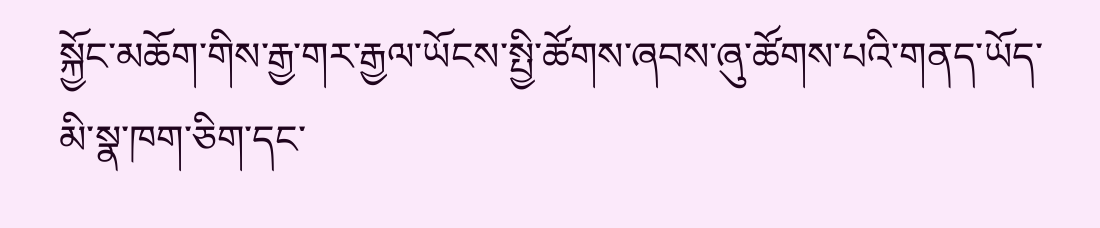སྐྱོང་མཆོག་གིས་རྒྱ་གར་རྒྱལ་ཡོངས་སྤྱི་ཚོགས་ཞབས་ཞུ་ཚོགས་པའི་གནད་ཡོད་མི་སྣ་ཁག་ཅིག་དང་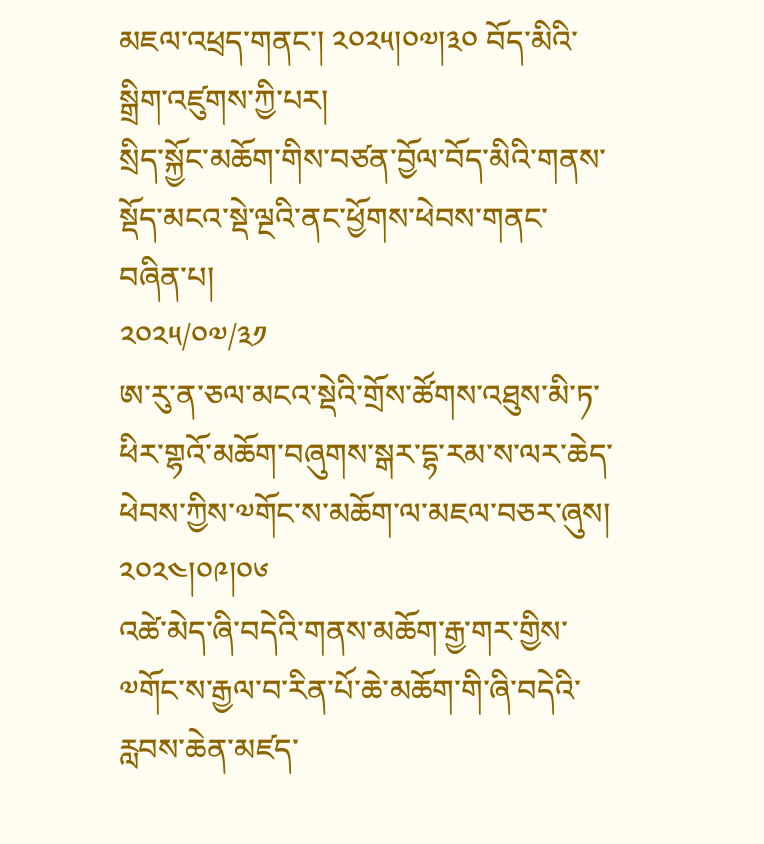མཇལ་འཕྲད་གནང་། ༢༠༢༥།༠༧།༣༠ བོད་མིའི་སྒྲིག་འཛུགས་ཀྱི་པར།
སྲིད་སྐྱོང་མཆོག་གིས་བཙན་བྱོལ་བོད་མིའི་གནས་སྡོད་མངའ་སྡེ་ལྔའི་ནང་ཕྱོགས་ཕེབས་གནང་བཞིན་པ།
༢༠༢༥/༠༧/༣༡
ཨ་རུ་ན་ཅལ་མངའ་སྡེའི་གྲོས་ཚོགས་འཐུས་མི་ཏ་ཕིར་གྷའོ་མཆོག་བཞུགས་སྒར་དྷ་རམ་ས་ལར་ཆེད་ཕེབས་ཀྱིས་༧གོང་ས་མཆོག་ལ་མཇལ་བཅར་ཞུས། ༢༠༢༤།༠༩།༠༦
འཚེ་མེད་ཞི་བདེའི་གནས་མཆོག་རྒྱ་གར་གྱིས་༧གོང་ས་རྒྱལ་བ་རིན་པོ་ཆེ་མཆོག་གི་ཞི་བདེའི་རླབས་ཆེན་མཛད་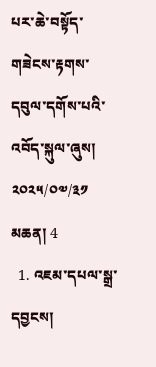པར་ཆེ་བསྟོད་གཟེངས་རྟགས་དབུལ་དགོས་པའི་འབོད་སྐུལ་ཞུས།
༢༠༢༥/༠༧/༣༡
མཆན། 4
  1. འཇམ་དཔལ་སྒྲ་དབྱངས།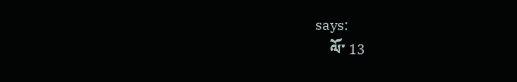says:
    ལོ་ 13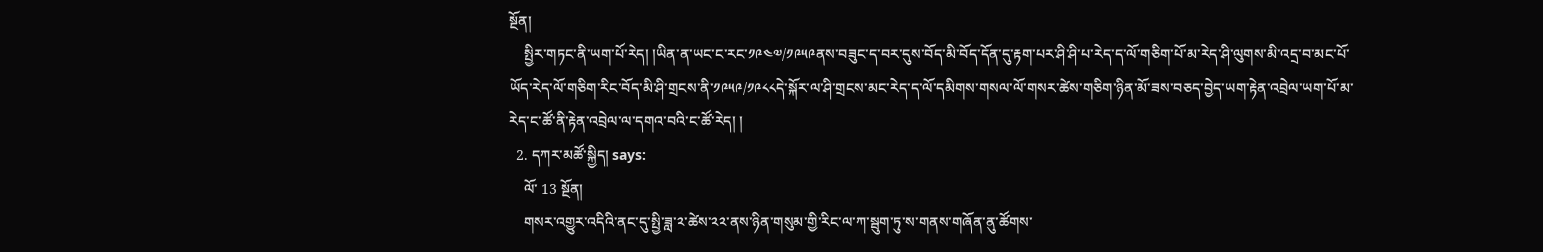སྔོན།
    སྤྱིར་གཏང་ནི་ཡག་པོ་རེད། །ཡིན་ན་ཡང་ང་རང་༡༩༤༧/༡༩༥༩ནས་བཟུང་ད་བར་དུས་བོད་མི་བོད་དོན་དུ་རྟག་པར་ཤི་ཤི་པ་རེད་ད་ལོ་གཅིག་པོ་མ་རེད་ཤི་ལུགས་མི་འདྲ་བ་མང་པོ་ཡོད་རེད་ལོ་གཅིག་རིང་བོད་མི་ཤི་གྲངས་ནི་༡༩༥༩/༡༩༨༨དེ་སྐོར་ལ་ཤི་གྲངས་མང་རེད་ད་ལོ་དམིགས་གསལ་ལོ་གསར་ཚེས་གཅིག་ཉིན་མོ་ཟས་བཅད་བྱེད་ཡག་རྟེན་འབྲེལ་ཡག་པོ་མ་རེད་ང་ཚོ་ནི་རྟེན་འབྲེལ་ལ་དགའ་བའི་ང་ཚོ་རེད། །
  2. དཀར་མཚོ་སྐྱིད། says:
    ལོ་ 13 སྔོན།
    གསར་འགྱུར་འདིའི་ནང་དུ་སྤྱི་ཟླ་༢་ཚེས་༢༢་ནས་ཉིན་གསུམ་གྱི་རིང་ལ་ཀ་སྦུག་ཏུ་ས་གནས་གཞོན་ནུ་ཚོགས་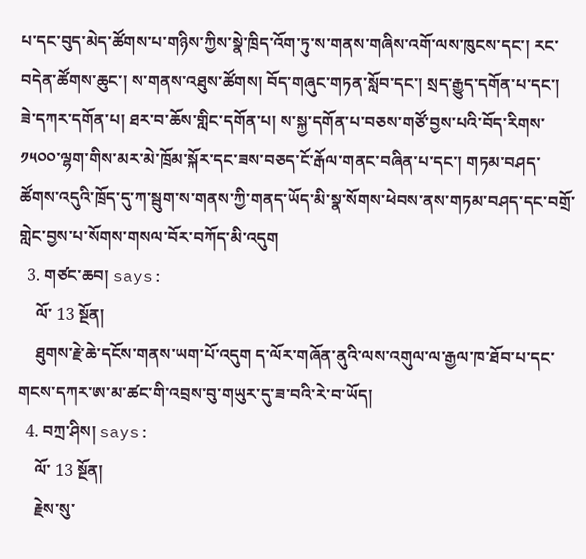པ་དང་བུད་མེད་ཚོགས་པ་གཉིས་ཀྱིས་སྣེ་ཁྲིད་འོག་ཏུ་ས་གནས་གཞིས་འགོ་ལས་ཁུངས་དང་། རང་བདེན་ཚོགས་ཆུང་། ས་གནས་འཐུས་ཚོགས། བོད་གཞུང་གཏན་སློབ་དང་། སྲད་རྒྱུད་དགོན་པ་དང་། ཟེ་དཀར་དགོན་པ། ཐར་བ་ཆོས་གླིང་དགོན་པ། ས་སྐྱ་དགོན་པ་བཅས་གཙོ་བྱས་པའི་བོད་རིགས་༡༥༠༠་ལྷག་གིས་མར་མེ་ཁྲོམ་སྐོར་དང་ཟས་བཅད་ངོ་རྒོལ་གནང་བཞིན་པ་དང་། གཏམ་བཤད་ཚོགས་འདུའི་ཁྲོད་དུ་ཀ་སྦུག་ས་གནས་ཀྱི་གནད་ཡོད་མི་སྣ་སོགས་ཕེབས་ནས་གཏམ་བཤད་དང་བགྲོ་གླེང་བྱས་པ་སོགས་གསལ་བོར་བཀོད་མི་འདུག
  3. གཙང་ཆབ། says:
    ལོ་ 13 སྔོན།
    ཐུགས་རྗེ་ཆེ་དངོས་གནས་ཡག་པོ་འདུག ད་ལོར་གཞོན་ནུའི་ལས་འགུལ་ལ་རྒྱལ་ཁ་ཐོབ་པ་དང་གངས་དཀར་ཨ་མ་ཚང་གི་འབྲས་བུ་གཡུར་དུ་ཟ་བའི་རེ་བ་ཡོད།
  4. བཀྲ་ཤིས། says:
    ལོ་ 13 སྔོན།
    རྗེས་སུ་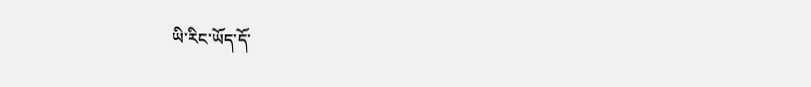ཡི་རིང་ཡོད་དོ་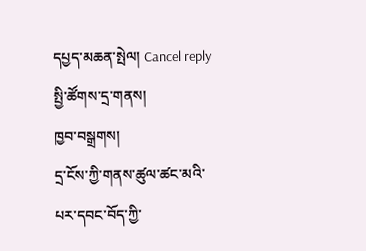དཔྱད་མཆན་སྤེལ། Cancel reply
སྤྱི་ཚོགས་དྲ་གནས།
ཁྱབ་བསྒྲགས།
དྲ་ངོས་ཀྱི་གནས་ཚུལ་ཚང་མའི་པར་དབང་བོད་ཀྱི་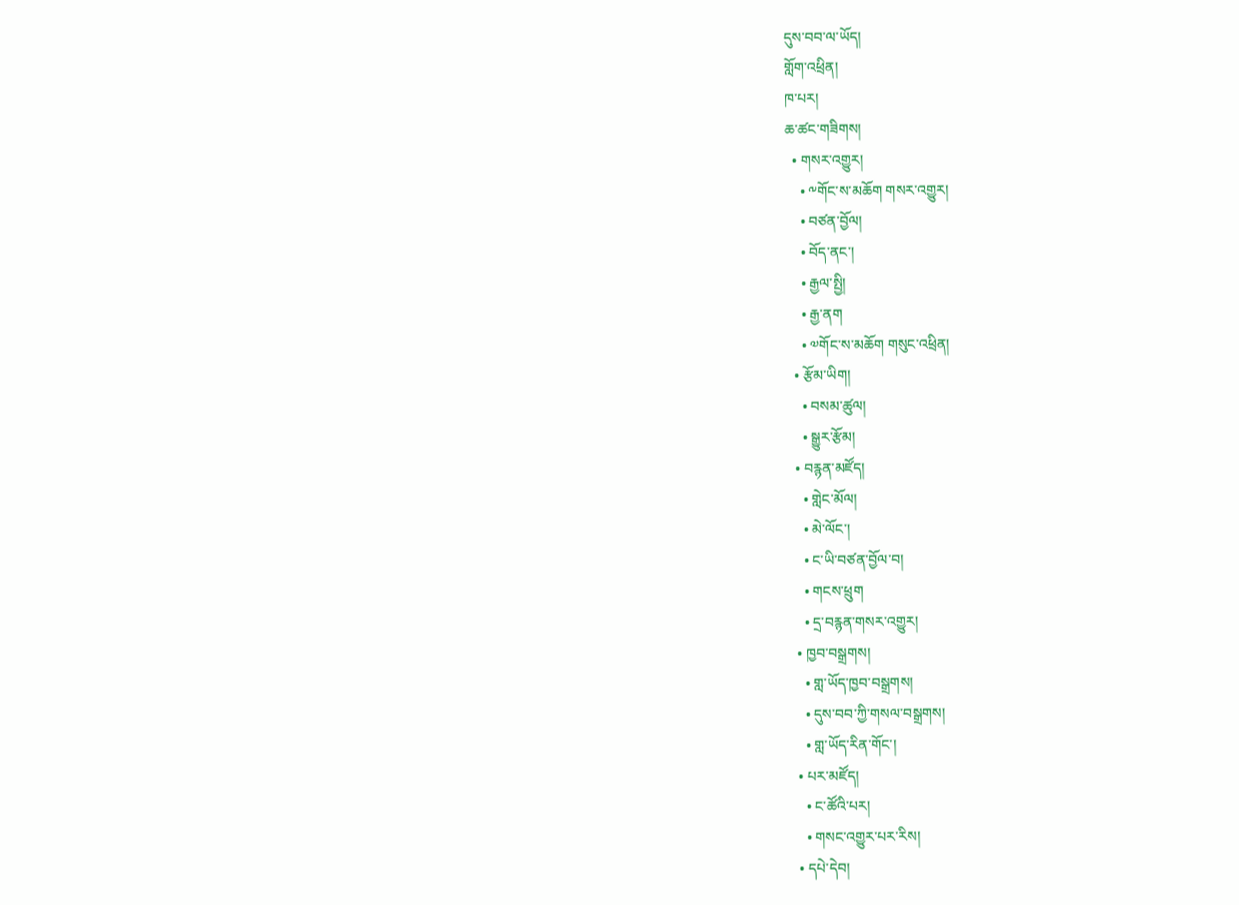དུས་བབ་ལ་ཡོད།
གློག་འཕྲིན།
ཁ་པར།
ཆ་ཚང་གཟིགས།
  • གསར་འགྱུར།
    • ༸གོང་ས་མཆོག གསར་འགྱུར།
    • བཙན་བྱོལ།
    • བོད་ནང་།
    • རྒྱལ་སྤྱི།
    • རྒྱ་ནག
    • ༧གོང་ས་མཆོག གསུང་འཕྲིན།
  • རྩོམ་ཡིག།
    • བསམ་ཚུལ།
    • སྒྱུར་རྩོམ།
  • བརྙན་མཛོད།
    • གླེང་མོལ།
    • མེ་ལོང་།
    • ང་ཡི་བཙན་བྱོལ་བ།
    • གངས་ཕྲུག
    • དྲ་བརྙན་གསར་འགྱུར།
  • ཁྱབ་བསྒྲགས།
    • གླ་ཡོད་ཁྱབ་བསྒྲགས།
    • དུས་བབ་ཀྱི་གསལ་བསྒྲགས།
    • གླ་ཡོད་རིན་གོང་།
  • པར་མཛོད།
    • ང་ཚོའི་པར།
    • གསང་འགྱུར་པར་རིས།
  • དཔེ་དེབ།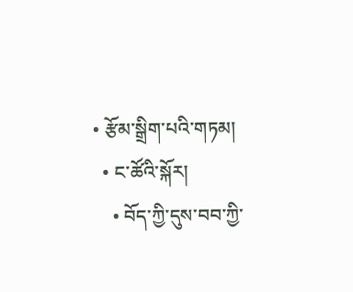• རྩོམ་སྒྲིག་པའི་གཏམ།
  • ང་ཚོའི་སྐོར།
    • བོད་ཀྱི་དུས་བབ་ཀྱི་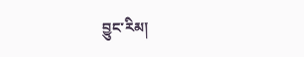བྱུང་རིམ།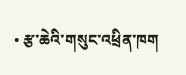• རྩ་ཆེའི་གསུང་འཕྲིན་ཁག